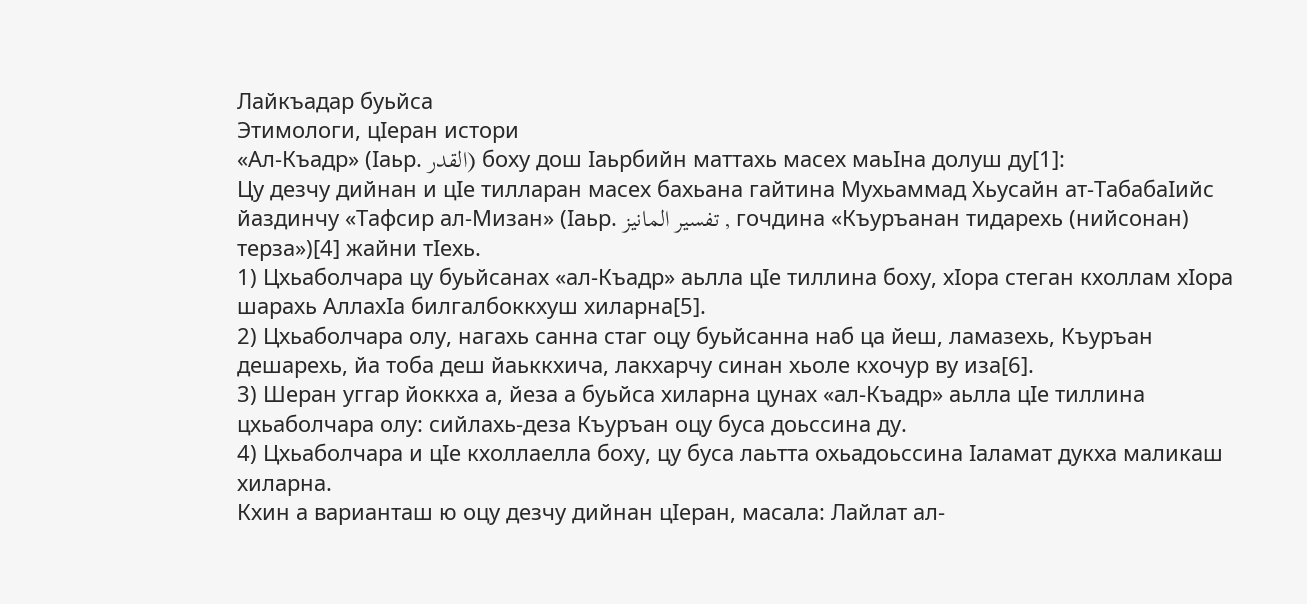Лайкъадар буьйса
Этимологи, цӀеран истори
«Ал-Къадр» (Ӏаьр. القدر) боху дош Ӏаьрбийн маттахь масех маьӀна долуш ду[1]:
Цу дезчу дийнан и цӀе тилларан масех бахьана гайтина Мухьаммад Хьусайн ат-ТабабаӀийс йаздинчу «Тафсир ал-Мизан» (Ӏаьр. تفسیر المانيز , гочдина «Къуръанан тидарехь (нийсонан) терза»)[4] жайни тӀехь.
1) Цхьаболчара цу буьйсанах «ал-Къадр» аьлла цӀе тиллина боху, хӀора стеган кхоллам хӀора шарахь АллахӀа билгалбоккхуш хиларна[5].
2) Цхьаболчара олу, нагахь санна стаг оцу буьйсанна наб ца йеш, ламазехь, Къуръан дешарехь, йа тоба деш йаьккхича, лакхарчу синан хьоле кхочур ву иза[6].
3) Шеран уггар йоккха а, йеза а буьйса хиларна цунах «ал-Къадр» аьлла цӀе тиллина цхьаболчара олу: сийлахь-деза Къуръан оцу буса доьссина ду.
4) Цхьаболчара и цӀе кхоллаелла боху, цу буса лаьтта охьадоьссина Ӏаламат дукха маликаш хиларна.
Кхин а варианташ ю оцу дезчу дийнан цӀеран, масала: Лайлат ал-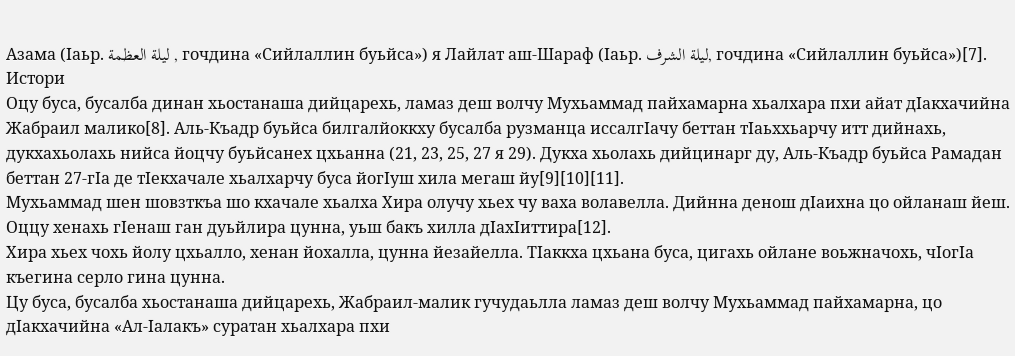Азама (Ӏаьр. ليلة العظمة , гочдина «Сийлаллин буьйса») я Лайлат аш-Шараф (Ӏаьр. ليلة الشرف, гочдина «Сийлаллин буьйса»)[7].
Истори
Оцу буса, бусалба динан хьостанаша дийцарехь, ламаз деш волчу Мухьаммад пайхамарна хьалхара пхи айат дӀакхачийна Жабраил малико[8]. Аль-Къадр буьйса билгалйоккху бусалба рузманца иссалгӀачу беттан тӀаьххьарчу итт дийнахь, дукхахьолахь нийса йоцчу буьйсанех цхьанна (21, 23, 25, 27 я 29). Дукха хьолахь дийцинарг ду, Аль-Къадр буьйса Рамадан беттан 27-гӀа де тӀекхачале хьалхарчу буса йогӀуш хила мегаш йу[9][10][11].
Мухьаммад шен шовзткъа шо кхачале хьалха Хира олучу хьех чу ваха волавелла. Дийнна денош дӀаихна цо ойланаш йеш. Оццу хенахь гӀенаш ган дуьйлира цунна, уьш бакъ хилла дӀахӀиттира[12].
Хира хьех чохь йолу цхьалло, хенан йохалла, цунна йезайелла. ТӀаккха цхьана буса, цигахь ойлане воьжначохь, чӀогӀа къегина серло гина цунна.
Цу буса, бусалба хьостанаша дийцарехь, Жабраил-малик гучудаьлла ламаз деш волчу Мухьаммад пайхамарна, цо дӀакхачийна «Ал-Ӏалакъ» суратан хьалхара пхи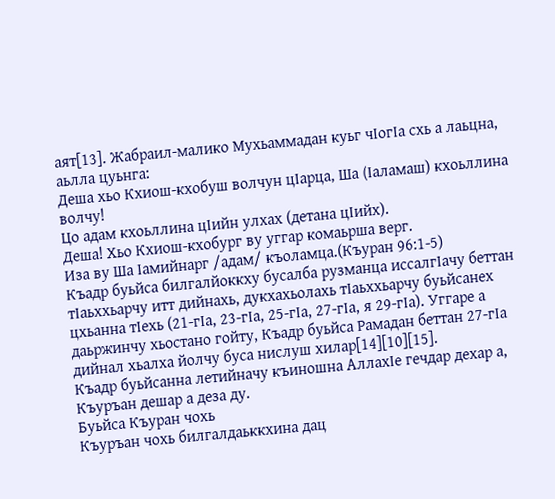аят[13]. Жабраил-малико Мухьаммадан куьг чӀогӀа схь а лаьцна, аьлла цуьнга:
Деша хьо Кхиош-кхобуш волчун цIарца‚ Ша (Iаламаш) кхоьллина волчу!
Цо адам кхоьллина цIийн улхах (детана цIийх).
Деша! Хьо Кхиош-кхобург ву уггар комаьрша верг.
Иза ву Ша Iамийнарг /адам/ къоламца.(Къуран 96:1-5)
Къадр буьйса билгалйоккху бусалба рузманца иссалгӀачу беттан тӀаьххьарчу итт дийнахь, дукхахьолахь тӀаьххьарчу буьйсанех цхьанна тӀехь (21-гӀа, 23-гӀа, 25-гӀа, 27-гӀа, я 29-гӀа). Уггаре а даьржинчу хьостано гойту, Къадр буьйса Рамадан беттан 27-гӀа дийнал хьалха йолчу буса нислуш хилар[14][10][15].
Къадр буьйсанна летийначу къиношна АллахӀе гечдар дехар а, Къуръан дешар а деза ду.
Буьйса Къуран чохь
Къуръан чохь билгалдаьккхина дац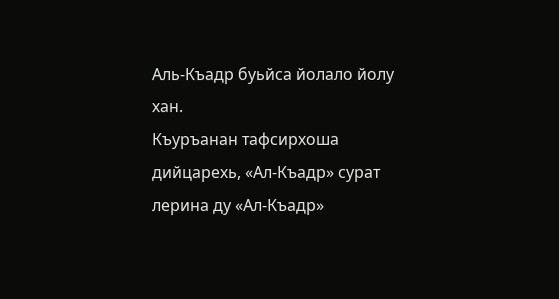Аль-Къадр буьйса йолало йолу хан.
Къуръанан тафсирхоша дийцарехь, «Ал-Къадр» сурат лерина ду «Ал-Къадр»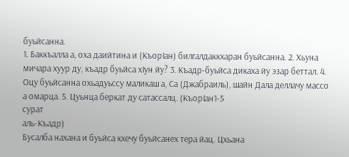буьйсанна.
1. Баккъалла а, оха даийтина и (КъорӀан) билгалдаккхаран буьйсанна. 2. Хьуна мичара хуур ду, къадр буьйса хӀун йу? 3. Къадр-буьйса дикаха йу эзар беттал. 4. Оцу буьйсанна охьадуьссу маликаш а, Са (Джабраиль), шайн Дала деллачу массо а омарца. 5. Цуьнца беркат ду сатассалц. (КъорӀан1-5
сурат
аль-Къадр)
Бусалба нахана и буьйса кхечу буьйсанех тера йац. Цхьана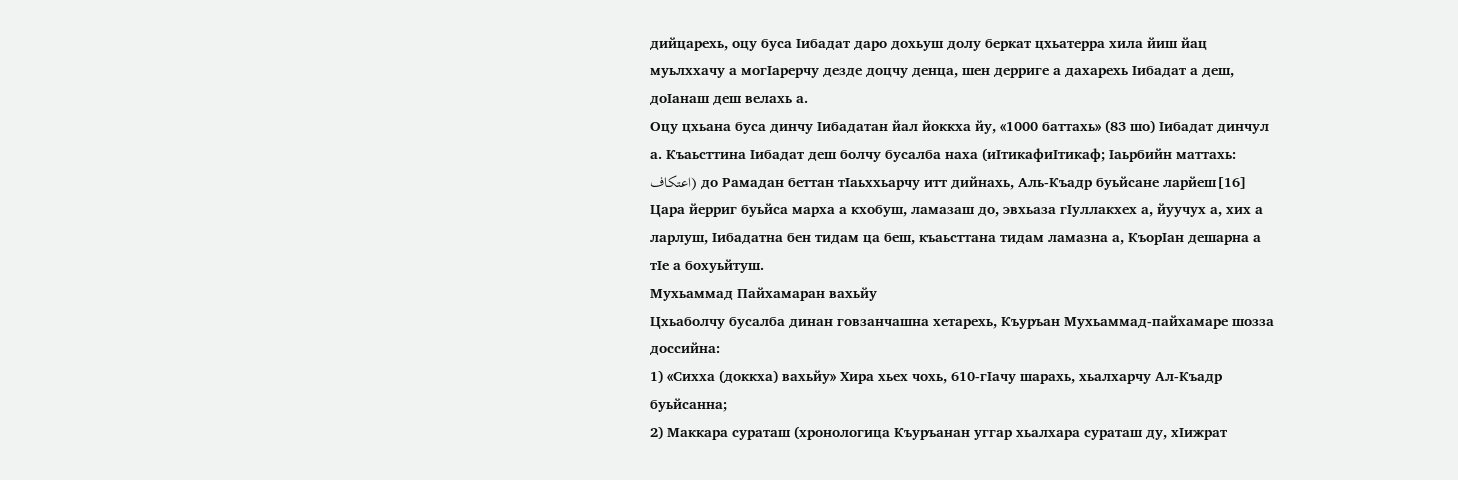дийцарехь, оцу буса Ӏибадат даро дохьуш долу беркат цхьатерра хила йиш йац муьлххачу а могӀарерчу дезде доцчу денца, шен дерриге а дахарехь Ӏибадат а деш, доӀанаш деш велахь а.
Оцу цхьана буса динчу Ӏибадатан йал йоккха йу, «1000 баттахь» (83 шо) Ӏибадат динчул а. Къаьсттина Ӏибадат деш болчу бусалба наха (иӀтикафиӀтикаф; Ӏаьрбийн маттахь: اعتكاف) до Рамадан беттан тӀаьххьарчу итт дийнахь, Аль-Къадр буьйсане ларйеш[16] Цара йерриг буьйса марха а кхобуш, ламазаш до, эвхьаза гӀуллакхех а, йуучух а, хих а ларлуш, Ӏибадатна бен тидам ца беш, къаьсттана тидам ламазна а, КъорӀан дешарна а тӀе а бохуьйтуш.
Мухьаммад Пайхамаран вахьйу
Цхьаболчу бусалба динан говзанчашна хетарехь, Къуръан Мухьаммад-пайхамаре шозза доссийна:
1) «Сихха (доккха) вахьйу» Хира хьех чохь, 610-гӀачу шарахь, хьалхарчу Ал-Къадр буьйсанна;
2) Маккара сураташ (хронологица Къуръанан уггар хьалхара сураташ ду, хӀижрат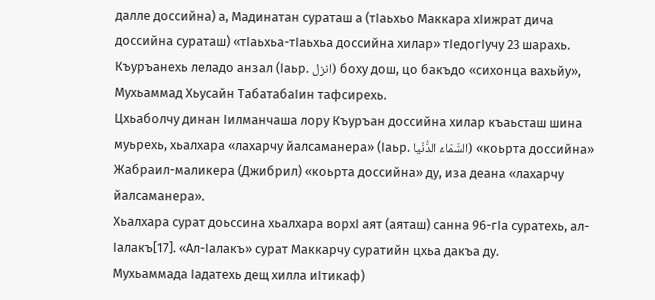далле доссийна) а, Мадинатан сураташ а (тӀаьхьо Маккара хӀижрат дича доссийна сураташ) «тӀаьхьа-тӀаьхьа доссийна хилар» тӀедогӀучу 23 шарахь.
Къуръанехь леладо анзал (Ӏаьр. انزل) боху дош, цо бакъдо «сихонца вахьйу», Мухьаммад Хьусайн ТабатабаӀин тафсирехь.
Цхьаболчу динан Ӏилманчаша лору Къуръан доссийна хилар къаьсташ шина муьрехь, хьалхара «лахарчу йалсаманера» (Ӏаьр. السَّمَاءَ الدُّنْيا) «коьрта доссийна» Жабраил-маликера (Джибрил) «коьрта доссийна» ду, иза деана «лахарчу йалсаманера».
Хьалхара сурат доьссина хьалхара ворхӀ аят (аяташ) санна 96-гӀа суратехь, ал-Ӏалакъ[17]. «Ал-Ӏалакъ» сурат Маккарчу суратийн цхьа дакъа ду.
Мухьаммада Ӏадатехь дещ хилла иӀтикаф)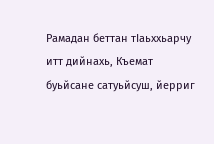Рамадан беттан тӀаьххьарчу итт дийнахь, Къемат буьйсане сатуьйсуш, йерриг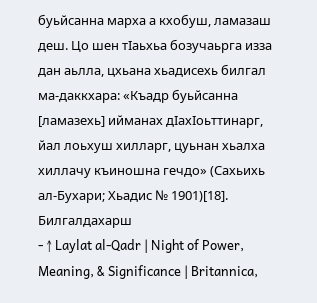буьйсанна марха а кхобуш, ламазаш деш. Цо шен тӀаьхьа бозучаьрга изза дан аьлла, цхьана хьадисехь билгал ма-даккхара: «Къадр буьйсанна [ламазехь] ийманах дӀахӀоьттинарг, йал лоьхуш хилларг, цуьнан хьалха хиллачу къиношна гечдо» (Сахьихь ал-Бухари; Хьадис № 1901)[18].
Билгалдахарш
- ↑ Laylat al-Qadr | Night of Power, Meaning, & Significance | Britannica,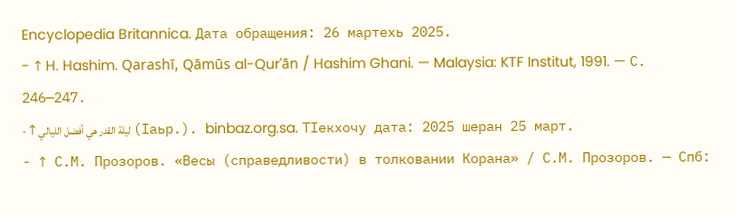Encyclopedia Britannica. Дата обращения: 26 мартехь 2025.
- ↑ H. Hashim. Qarashī, Qāmūs al-Qurʾān / Hashim Ghani. — Malaysia: KTF Institut, 1991. — С. 246—247.
- ↑ ليلة القدر هي أفضل الليالي (Ӏаьр.). binbaz.org.sa. ТӀекхочу дата: 2025 шеран 25 март.
- ↑ С.М. Прозоров. «Весы (справедливости) в толковании Корана» / С.М. Прозоров. — Спб: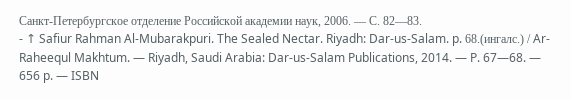Санкт-Петербургское отделение Российской академии наук, 2006. — С. 82—83.
- ↑ Safiur Rahman Al-Mubarakpuri. The Sealed Nectar. Riyadh: Dar-us-Salam. p. 68.(ингалс.) / Ar-Raheequl Makhtum. — Riyadh, Saudi Arabia: Dar-us-Salam Publications, 2014. — P. 67—68. — 656 p. — ISBN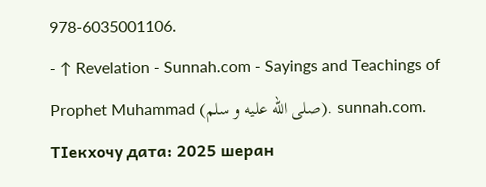978-6035001106.
- ↑ Revelation - Sunnah.com - Sayings and Teachings of Prophet Muhammad (صلى الله عليه و سلم). sunnah.com. ТӀекхочу дата: 2025 шеран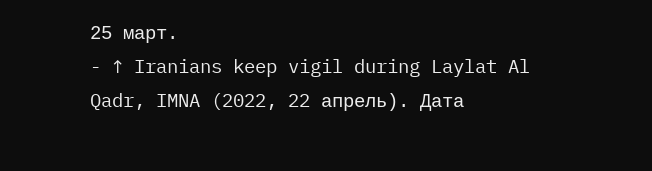25 март.
- ↑ Iranians keep vigil during Laylat Al Qadr, IMNA (2022, 22 апрель). Дата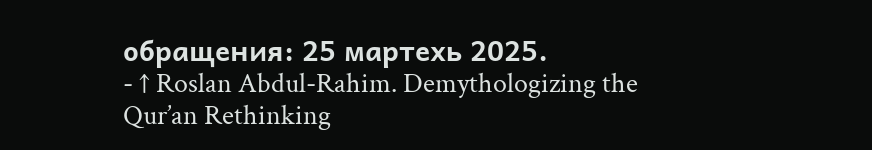обращения: 25 мартехь 2025.
- ↑ Roslan Abdul-Rahim. Demythologizing the Qur’an Rethinking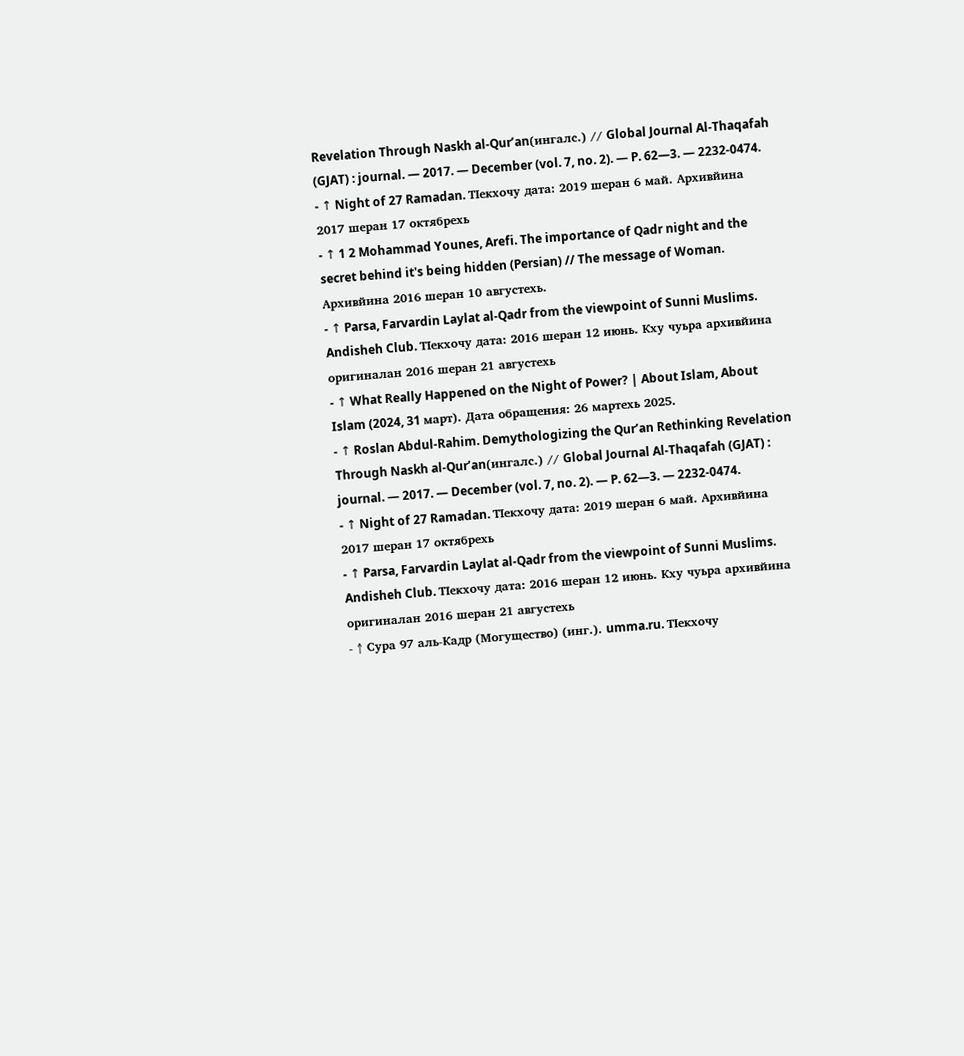Revelation Through Naskh al-Qur’an(ингалс.) // Global Journal Al-Thaqafah (GJAT) : journal. — 2017. — December (vol. 7, no. 2). — P. 62—3. — 2232-0474.
- ↑ Night of 27 Ramadan. ТӀекхочу дата: 2019 шеран 6 май. Архивйина 2017 шеран 17 октябрехь
- ↑ 1 2 Mohammad Younes, Arefi. The importance of Qadr night and the secret behind it's being hidden (Persian) // The message of Woman. Архивйина 2016 шеран 10 августехь.
- ↑ Parsa, Farvardin Laylat al-Qadr from the viewpoint of Sunni Muslims. Andisheh Club. ТӀекхочу дата: 2016 шеран 12 июнь. Кху чуьра архивйина оригиналан 2016 шеран 21 августехь
- ↑ What Really Happened on the Night of Power? | About Islam, About Islam (2024, 31 март). Дата обращения: 26 мартехь 2025.
- ↑ Roslan Abdul-Rahim. Demythologizing the Qur’an Rethinking Revelation Through Naskh al-Qur’an(ингалс.) // Global Journal Al-Thaqafah (GJAT) : journal. — 2017. — December (vol. 7, no. 2). — P. 62—3. — 2232-0474.
- ↑ Night of 27 Ramadan. ТӀекхочу дата: 2019 шеран 6 май. Архивйина 2017 шеран 17 октябрехь
- ↑ Parsa, Farvardin Laylat al-Qadr from the viewpoint of Sunni Muslims. Andisheh Club. ТӀекхочу дата: 2016 шеран 12 июнь. Кху чуьра архивйина оригиналан 2016 шеран 21 августехь
- ↑ Сура 97 аль-Кадр (Могущество) (инг.). umma.ru. ТӀекхочу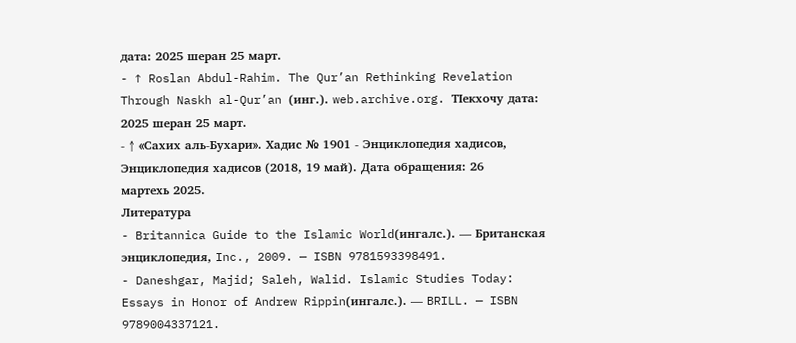дата: 2025 шеран 25 март.
- ↑ Roslan Abdul-Rahim. The Qur’an Rethinking Revelation Through Naskh al-Qur’an (инг.). web.archive.org. ТӀекхочу дата: 2025 шеран 25 март.
- ↑ «Сахих аль-Бухари». Хадис № 1901 - Энциклопедия хадисов, Энциклопедия хадисов (2018, 19 май). Дата обращения: 26 мартехь 2025.
Литература
- Britannica Guide to the Islamic World(ингалс.). — Британская энциклопедия, Inc., 2009. — ISBN 9781593398491.
- Daneshgar, Majid; Saleh, Walid. Islamic Studies Today: Essays in Honor of Andrew Rippin(ингалс.). — BRILL. — ISBN 9789004337121.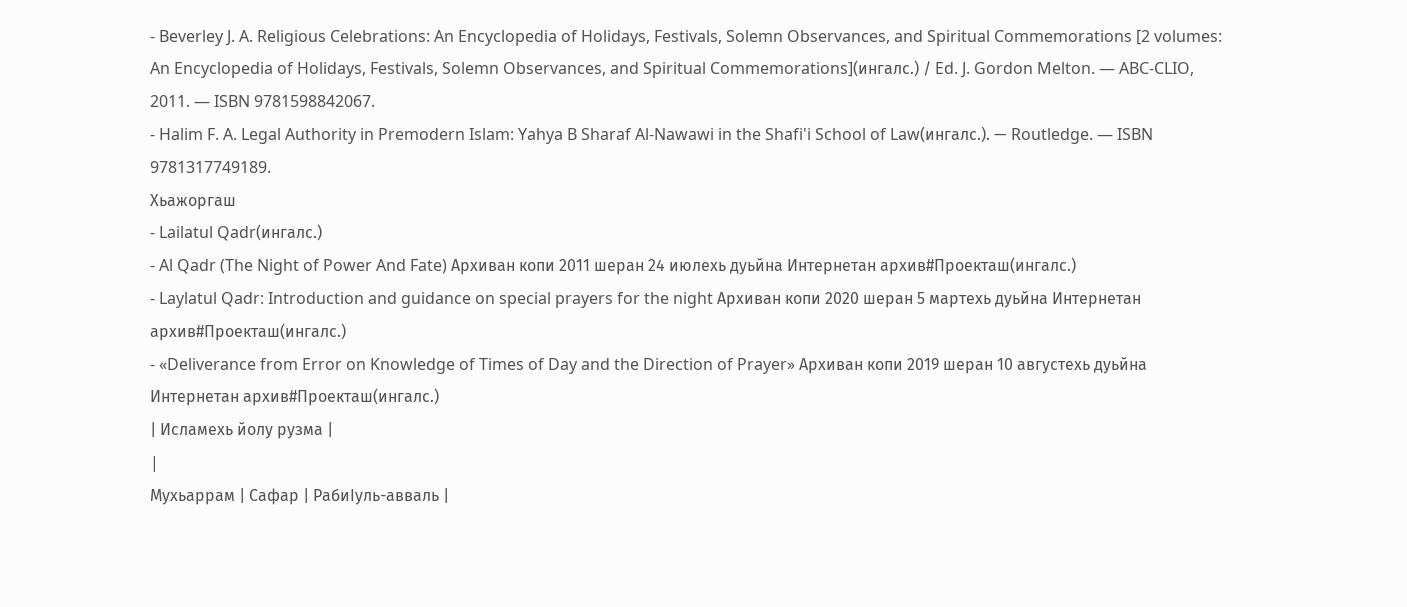- Beverley J. A. Religious Celebrations: An Encyclopedia of Holidays, Festivals, Solemn Observances, and Spiritual Commemorations [2 volumes: An Encyclopedia of Holidays, Festivals, Solemn Observances, and Spiritual Commemorations](ингалс.) / Ed. J. Gordon Melton. — ABC-CLIO, 2011. — ISBN 9781598842067.
- Halim F. A. Legal Authority in Premodern Islam: Yahya B Sharaf Al-Nawawi in the Shafi'i School of Law(ингалс.). — Routledge. — ISBN 9781317749189.
Хьажоргаш
- Lailatul Qadr(ингалс.)
- Al Qadr (The Night of Power And Fate) Архиван копи 2011 шеран 24 июлехь дуьйна Интернетан архив#Проекташ(ингалс.)
- Laylatul Qadr: Introduction and guidance on special prayers for the night Архиван копи 2020 шеран 5 мартехь дуьйна Интернетан архив#Проекташ(ингалс.)
- «Deliverance from Error on Knowledge of Times of Day and the Direction of Prayer» Архиван копи 2019 шеран 10 августехь дуьйна Интернетан архив#Проекташ(ингалс.)
| Исламехь йолу рузма |
|
Мухьаррам | Сафар | РабиӀуль-авваль |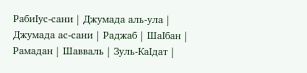РабиӀус-сани | Джумада аль-ула | Джумада ас-сани | Раджаб | ШаӀбан | Рамадан | Шавваль | Зуль-КаӀдат |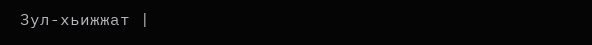Зул-хьижжат |